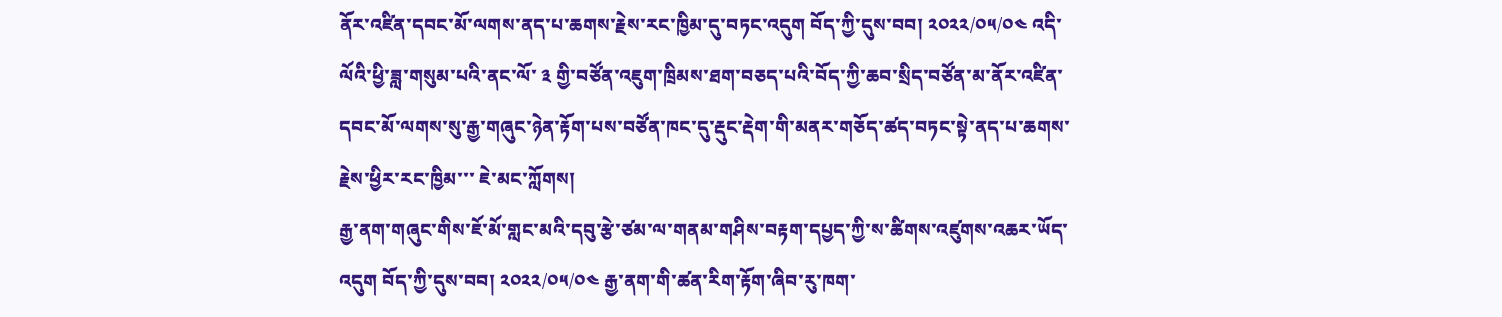ནོར་འཛིན་དབང་མོ་ལགས་ནད་པ་ཆགས་རྗེས་རང་ཁྱིམ་དུ་བཏང་འདུག བོད་ཀྱི་དུས་བབ། ༢༠༢༢/༠༥/༠༤ འདི་ལོའི་ཕྱི་ཟླ་གསུམ་པའི་ནང་ལོ་ ༣ གྱི་བཙོན་འཇུག་ཁྲིམས་ཐག་བཅད་པའི་བོད་ཀྱི་ཆབ་སྲིད་བཙོན་མ་ནོར་འཛིན་དབང་མོ་ལགས་སུ་རྒྱ་གཞུང་ཉེན་རྟོག་པས་བཙོན་ཁང་དུ་རྡུང་རྡེག་གི་མནར་གཅོད་ཚད་བཏང་སྟེ་ནད་པ་ཆགས་རྗེས་ཕྱིར་རང་ཁྱིམ་་་ ཇེ་མང་ཀློགས།
རྒྱ་ནག་གཞུང་གིས་ཇོ་མོ་གླང་མའི་དབུ་རྩེ་ཙམ་ལ་གནམ་གཤིས་བརྟག་དཔྱད་ཀྱི་ས་ཚིགས་འཛུགས་འཆར་ཡོད་འདུག བོད་ཀྱི་དུས་བབ། ༢༠༢༢/༠༥/༠༤ རྒྱ་ནག་གི་ཚན་རིག་རྟོག་ཞིབ་རུ་ཁག་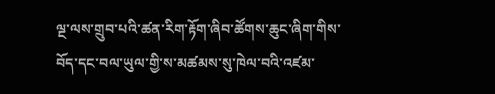ལྔ་ལས་གྲུབ་པའི་ཚན་རིག་རྟོག་ཞིབ་ཚོགས་ཆུང་ཞིག་གིས་བོད་དང་བལ་ཡུལ་གྱི་ས་མཚམས་སུ་ཁེལ་བའི་འཛམ་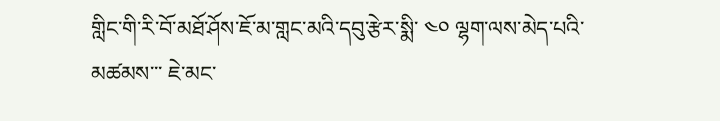གླིང་གི་རི་བོ་མཐོ་ཤོས་ཇོ་མ་གླང་མའི་དབུ་རྩེར་སྨི་ ༤༠ ལྷག་ལས་མེད་པའི་མཚམས་་་ ཇེ་མང་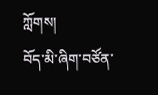ཀློགས།
བོད་མི་ཞིག་བཙོན་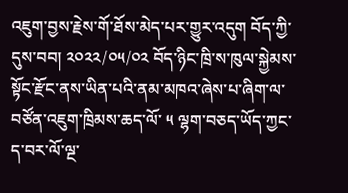འཇུག་བྱས་རྗེས་གོ་ཐོས་མེད་པར་གྱུར་འདུག བོད་ཀྱི་དུས་བབ། ༢༠༢༢/༠༥/༠༢ བོད་ཉིང་ཁྲི་ས་ཁུལ་སྐྱེམས་སྟོང་རྫོང་ནས་ཡིན་པའི་ནམ་མཁའ་ཞེས་པ་ཞིག་ལ་བཙོན་འཇུག་ཁྲིམས་ཆད་ལོ་ ༥ ལྷག་བཅད་ཡོད་ཀྱང་ད་བར་ལོ་ལྔ་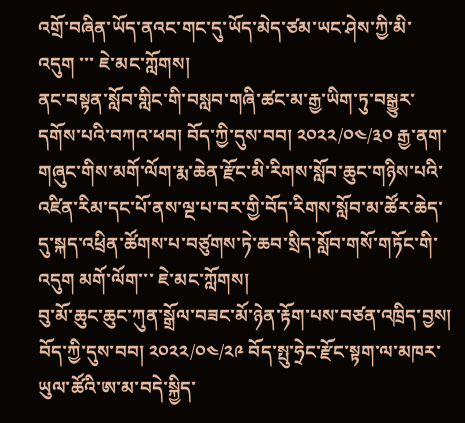འགྲོ་བཞིན་ཡོད་ནའང་གང་དུ་ཡོད་མེད་ཙམ་ཡང་ཤེས་ཀྱི་མི་འདུག ་་་ ཇེ་མང་ཀློགས།
ནང་བསྟན་སློབ་གླིང་གི་བསླབ་གཞི་ཚང་མ་རྒྱ་ཡིག་ཏུ་བསྒྱུར་དགོས་པའི་བཀའ་ཕབ། བོད་ཀྱི་དུས་བབ། ༢༠༢༢/༠༤/༣༠ རྒྱ་ནག་གཞུང་གིས་མགོ་ལོག་རྨ་ཆེན་རྫོང་མི་རིགས་སློབ་ཆུང་གཉིས་པའི་འཛིན་རིམ་དང་པོ་ནས་ལྔ་པ་བར་གྱི་བོད་རིགས་སློབ་མ་ཚོར་ཆེད་དུ་སྐད་འཕྲིན་ཚོགས་པ་བཙུགས་ཏེ་ཆབ་སྲིད་སློབ་གསོ་གཏོང་གི་འདུག མགོ་ལོག་་་ ཇེ་མང་ཀློགས།
བུ་མོ་ཆུང་ཆུང་ཀུན་སྒྲོལ་བཟང་མོ་ཉེན་རྟོག་པས་བཙན་འཁྲིད་བྱས། བོད་ཀྱི་དུས་བབ། ༢༠༢༢/༠༤/༢༩ བོད་སྤུ་ཧྲེང་རྫོང་སྟག་ལ་མཁར་ཡུལ་ཚོའི་ཨ་མ་བདེ་སྐྱིད་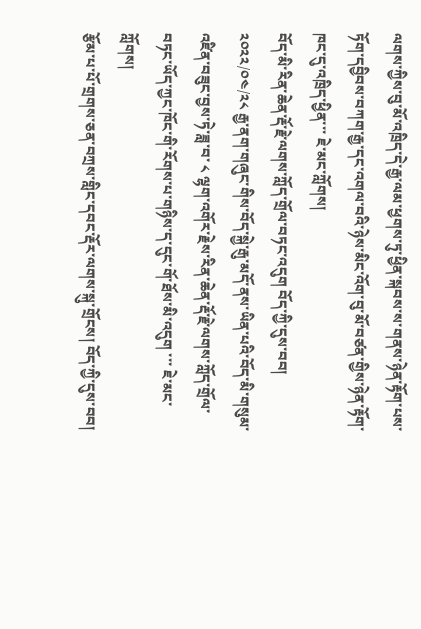ལགས་ཀྱིས་བུ་མོ་འཁྲིད་དེ་རྒྱ་ལམ་ཕྱགས་ཏུ་ཕྱིན་སྐབས་ས་གནས་ཉེན་རྟོག་པས་ཏོག་དབྱིབས་བཀག་རྒྱ་དང་འགལ་བའི་ཉེས་མིང་འོག་བུ་མོ་བཙན་གྱིས་ཉེན་རྟོག་ཁང་དུ་འཁྲིད་ཕྱིན་་་ ཇེ་མང་ཀློགས།
བོད་མི་རིན་ཆེན་རྡོ་རྗེ་ལགས་ཀློད་གྲོལ་བཏང་འདུག བོད་ཀྱི་དུས་བབ། ༢༠༢༢/༠༤/༢༨ རྒྱ་ནག་གཞུང་གིས་བོད་སྐྱེ་རྒུ་མདོ་ནས་ཡིན་པའི་བོད་མི་གསུམ་འཛིན་བཟུང་བྱས་ཏེ་ཟླ་བ་ ༨ ལྷག་འགོར་རྗེས་རིན་ཆེན་རྡོ་རྗེ་ལགས་ཀློད་གྲོལ་བཏང་ཡོད་ཀྱང་ཁོང་གི་རོགས་པ་གཉིས་ད་དུང་གོ་ཐོས་མི་འདུག ་་་ ཇེ་མང་ཀློགས།
རྩོམ་པ་པོ་གྲགས་ཅན་བཀྲས་གླིང་དབང་རྡོར་ལགས་སྐུ་གྲོངས། བོད་ཀྱི་དུས་བབ།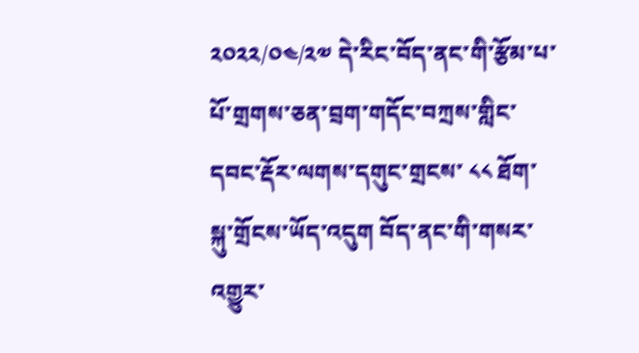༢༠༢༢/༠༤/༢༧ དེ་རིང་བོད་ནང་གི་རྩོམ་པ་པོ་གྲགས་ཅན་བྲག་གདོང་བཀྲས་གླིང་དབང་རྡོར་ལགས་དགུང་གྲངས་ ༨༨ ཐོག་སྐུ་གྲོངས་ཡོད་འདུག བོད་ནང་གི་གསར་འགྱུར་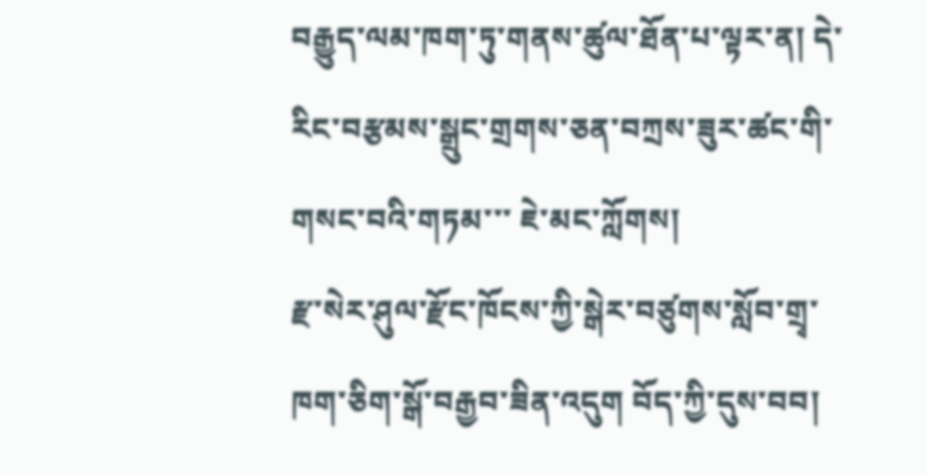བརྒྱུད་ལམ་ཁག་ཏུ་གནས་ཚུལ་ཐོན་པ་ལྟར་ན། དེ་རིང་བརྩམས་སྒྲུང་གྲགས་ཅན་བཀྲས་ཟུར་ཚང་གི་གསང་བའི་གཏམ་་་ ཇེ་མང་ཀློགས།
རྫ་སེར་ཤུལ་རྫོང་ཁོངས་ཀྱི་སྒེར་བཙུགས་སློབ་གྲྭ་ཁག་ཅིག་སྒོ་བརྒྱབ་ཟིན་འདུག བོད་ཀྱི་དུས་བབ།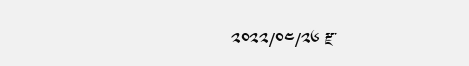༢༠༢༢/༠༤/༢༦ རྫ་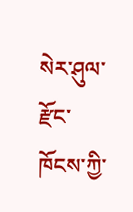སེར་ཤུལ་རྫོང་ཁོངས་ཀྱི་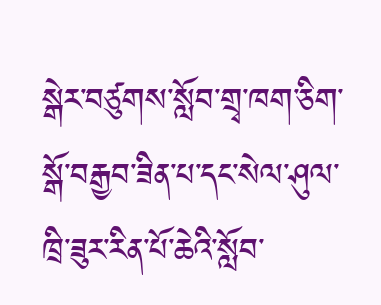སྒེར་བཙུགས་སློབ་གྲྭ་ཁག་ཅིག་སྒོ་བརྒྱབ་ཟིན་པ་དང་སེལ་ཤུལ་ཁྲི་ཟུར་རིན་པོ་ཆེའི་སློབ་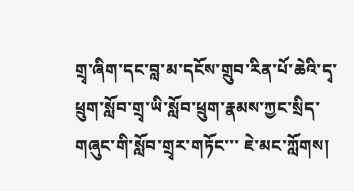གྲྭ་ཞིག་དང་བླ་མ་དངོས་གྲུབ་རིན་པོ་ཆེའི་དྭ་ཕྲུག་སློབ་གྲྭ་ཡི་སློབ་ཕྲུག་རྣམས་ཀྱང་སྲིད་གཞུང་གི་སློབ་གྲྭར་གཏོང་་་ ཇེ་མང་ཀློགས།